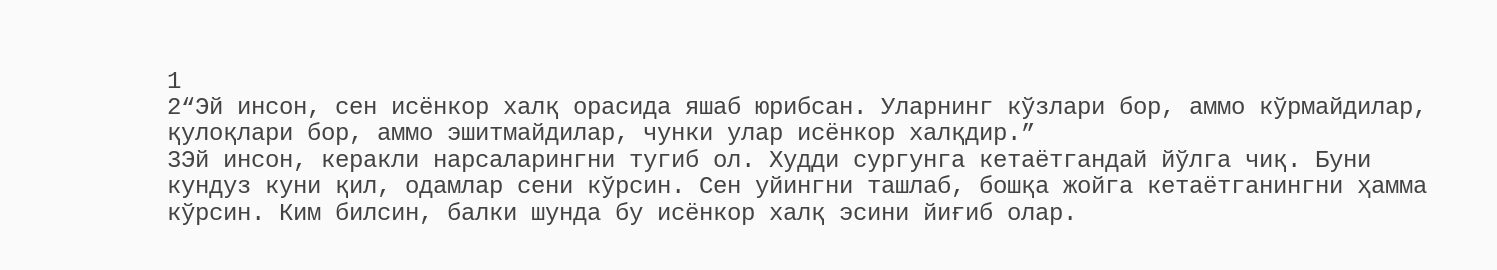1
2“Эй инсон, сен исёнкор халқ орасида яшаб юрибсан. Уларнинг кўзлари бор, аммо кўрмайдилар, қулоқлари бор, аммо эшитмайдилар, чунки улар исёнкор халқдир.”
3Эй инсон, керакли нарсаларингни тугиб ол. Худди сургунга кетаётгандай йўлга чиқ. Буни кундуз куни қил, одамлар сени кўрсин. Сен уйингни ташлаб, бошқа жойга кетаётганингни ҳамма кўрсин. Ким билсин, балки шунда бу исёнкор халқ эсини йиғиб олар.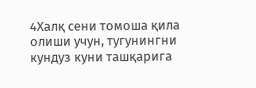4Халқ сени томоша қила олиши учун, тугунингни кундуз куни ташқарига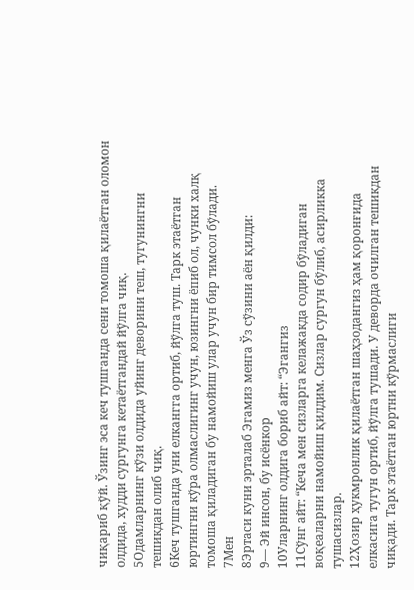чиқариб қўй. Ўзинг эса кеч тушганда сени томоша қилаётган оломон олдида, худди сургунга кетаётгандай йўлга чиқ.
5Одамларнинг кўзи олдида уйинг деворини теш, тугунингни тешикдан олиб чиқ.
6Кеч тушганда уни елкангга ортиб, йўлга туш. Тарк этаётган юртингни кўра олмаслигинг учун, юзингни ёпиб ол, чунки халқ томоша қиладиган бу намойиш улар учун бир тимсол бўлади.
7Мен
8Эртаси куни эрталаб Эгамиз менга Ўз сўзини аён қилди:
9— Эй инсон, бу исёнкор
10Уларнинг олдига бориб айт: “Эгангиз
11Сўнг айт: “Кеча мен сизларга келажакда содир бўладиган воқеаларни намойиш қилдим. Сизлар сургун бўлиб, асирликка тушасизлар.
12Ҳозир ҳукмронлик қилаётган шаҳзодангиз ҳам қоронғида елкасига тугун ортиб, йўлга тушади. У деворда очилган тешикдан чиқади. Тарк этаётган юртни кўрмаслиги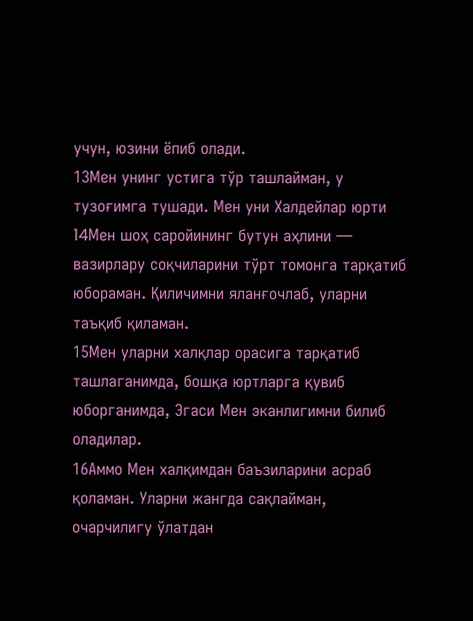учун, юзини ёпиб олади.
13Мен унинг устига тўр ташлайман, у тузоғимга тушади. Мен уни Халдейлар юрти
14Mен шоҳ саройининг бутун аҳлини — вазирлару соқчиларини тўрт томонга тарқатиб юбораман. Қиличимни яланғочлаб, уларни таъқиб қиламан.
15Мен уларни халқлар орасига тарқатиб ташлаганимда, бошқа юртларга қувиб юборганимда, Эгаси Мен эканлигимни билиб оладилар.
16Аммо Мен халқимдан баъзиларини асраб қоламан. Уларни жангда сақлайман, очарчилигу ўлатдан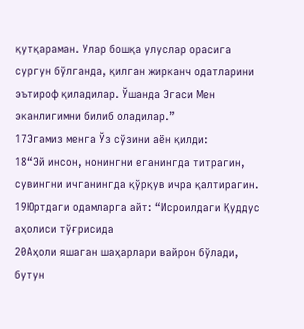қутқараман. Улар бошқа улуслар орасига сургун бўлганда, қилган жирканч одатларини эътироф қиладилар. Ўшанда Эгаси Мен эканлигимни билиб оладилар.”
17Эгамиз менга Ўз сўзини аён қилди:
18“Эй инсон, нонингни еганингда титрагин, сувингни ичганингда қўрқув ичра қалтирагин.
19Юртдаги одамларга айт: “Исроилдаги Қуддус аҳолиси тўғрисида
20Аҳоли яшаган шаҳарлари вайрон бўлади, бутун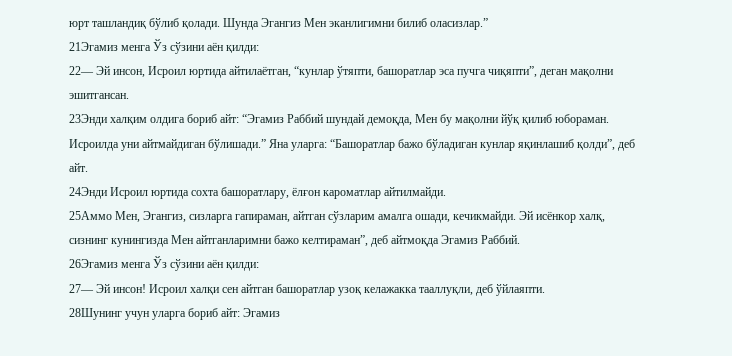юрт ташландиқ бўлиб қолади. Шунда Эгангиз Мен эканлигимни билиб оласизлар.”
21Эгамиз менга Ўз сўзини аён қилди:
22— Эй инсон, Исроил юртида айтилаётган, “кунлар ўтяпти, башоратлар эса пучга чиқяпти”, деган мақолни эшитгансан.
23Энди халқим олдига бориб айт: “Эгамиз Раббий шундай демоқда, Мен бу мақолни йўқ қилиб юбораман. Исроилда уни айтмайдиган бўлишади.” Яна уларга: “Башоратлар бажо бўладиган кунлар яқинлашиб қолди”, деб айт.
24Энди Исроил юртида сохта башоратлару, ёлғон кароматлар айтилмайди.
25Аммо Mен, Эгангиз, сизларга гапираман, айтган сўзларим амалга ошади, кечикмайди. Эй исёнкор халқ, сизнинг кунингизда Мен айтганларимни бажо келтираман”, деб айтмоқда Эгамиз Раббий.
26Эгамиз менга Ўз сўзини аён қилди:
27— Эй инсон! Исроил халқи сен айтган башоратлар узоқ келажакка тааллуқли, деб ўйлаяпти.
28Шунинг учун уларга бориб айт: Эгамиз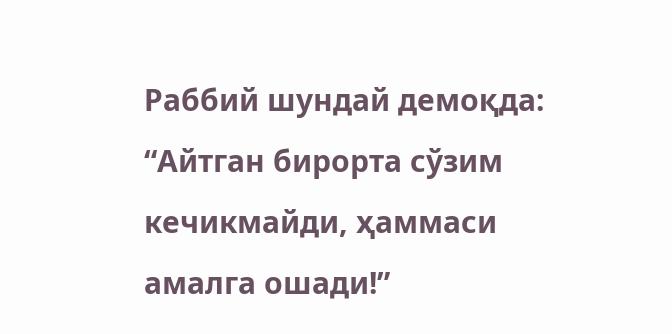Раббий шундай демоқда: “Айтган бирорта сўзим кечикмайди, ҳаммаси амалга ошади!”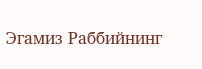Эгамиз Раббийнинг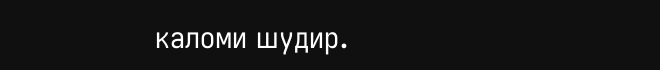каломи шудир.